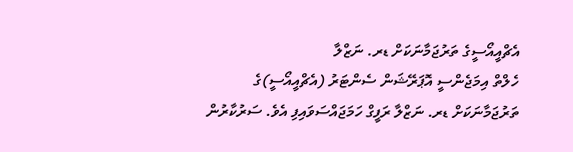އެޗްއީއޯސީގެ ތަރުޖަމާނަކަށް ޑރ. ނަޒްލާ
ހެލްތް އިމަޖެންސީ އޮޕަރޭޝަން ސެންޓަރު (އެޗްއީއޯސީ)ގެ ތަރުޖަމާނަކަށް ޑރ. ނަޒްލާ ރަފީގް ހަމަޖައްސަވައިފި އެވެ. ސަރުކާރުން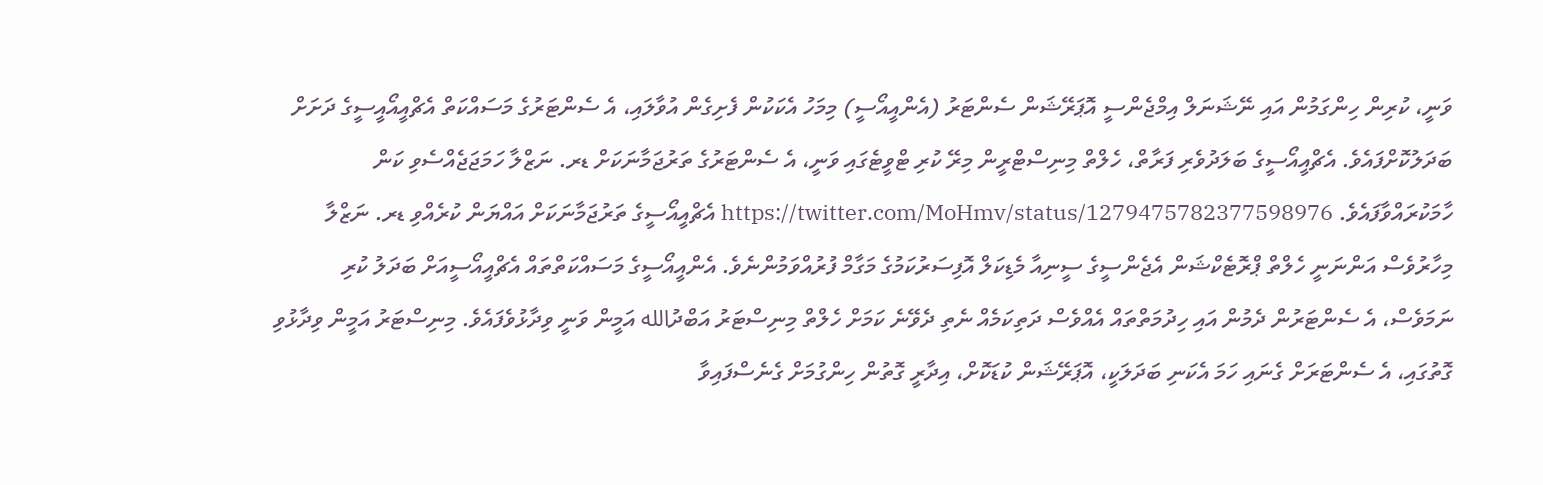ވަނީ، ކުރިން ހިންގަމުން އައި ނޭޝަނަލް އިމްޖެންސީ އޮޕަރޭޝަން ސެންޓަރު (އެންއީއޯސީ) މިމަހު އެކަކުން ފެށިގެން އުވާލައި، އެ ސެންޓަރުގެ މަސައްކަތް އެޗްއީއޯއީސީގެ ދަށަށް ބަދަލުކޮށްފައެވެ. އެޗްއީއޯސީގެ ބަލަދުވެރި ފަރާތް، ހެލްތް މިނިސްޓްރީން މިރޭ ކުރި ޓްވީޓެގައި ވަނީ، އެ ސެންޓަރުގެ ތަރުޖަމާނަކަށް ޑރ. ނަޒްލާ ހަމަޖަޖެއްސެވި ކަން ހާމަކުރައްވާފައެވެ. https://twitter.com/MoHmv/status/1279475782377598976 އެޗްއީއޯސީގެ ތަރުޖަމާނަކަށް އައްޔަން ކުރެއްވި ޑރ. ނަޒްލާ މިހާރުވެސް އަންނަނީ ހެލްތް ޕްރޮޓެކްޝަން އެޖެންސީގެ ސީނިއާ މެޑިކަލް އޮފިސަރުކަމުގެ މަގާމް ފުރުއްވަމުންނެވެ. އެންއީއޯސީގެ މަސައްކަތްތައް އެޗްއީއޯސީއަށް ބަދަލު ކުރި ނަމަވެސް، އެ ސެންޓަރުން ދެމުން އައި ހިދުމަތްތައް އެއްވެސް ދަތިކަމެއް ނެތި ދެވޭނެ ކަމަށް ހެލްތް މިނިސްޓަރު އަބްދުالله އަމީން ވަނީ ވިދާޅުވެފައެވެ. މިނިސްޓަރު އަމީން ވިދާޅުވި ގޮތުގައި، އެ ސެންޓަރަށް ގެނައި ހަމަ އެކަނި ބަދަލަކީ، އޮޕަރޭޝަން ކުޑަކޮށް، އިދާރީ ގޮތުން ހިންގުމަށް ގެނެސްފައިވާ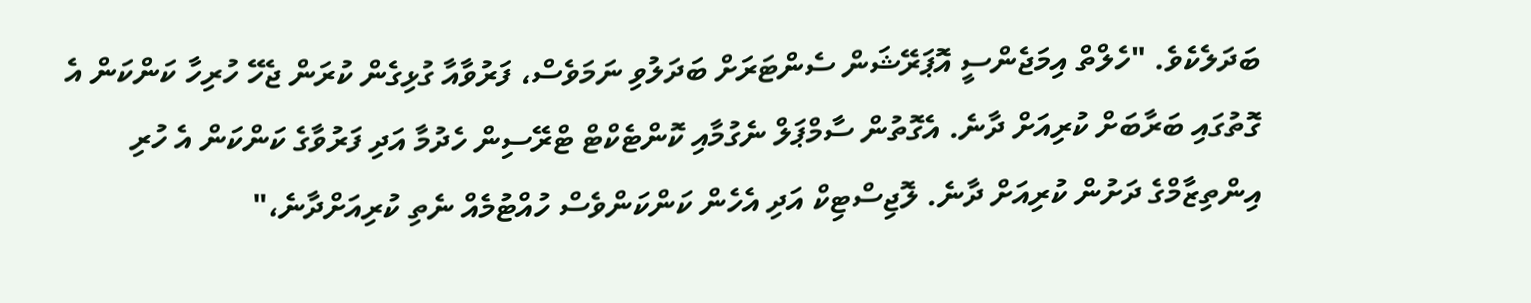ބަދަލެކެވެ. "ހެލްތް އިމަޖެންސީ އޮޕަރޭޝަން ސެންޓަރަށް ބަދަލުވި ނަމަވެސް، ފަރުވާއާ ގުޅިގެން ކުރަން ޖެހޭ ހުރިހާ ކަންކަން އެ ގޮތުގައި ބަރާބަށް ކުރިއަށް ދާނެ. އެގޮތުން ސާމްޕަލް ނެގުމާއި ކޮންޓެކްޓް ޓްރޭސިން ހެދުމާ އަދި ފަރުވާގެ ކަންކަން އެ ހުރި އިންތިޒާމްގެ ދަށުން ކުރިއަށް ދާނެ. ލޮޖިސްޓިކް އަދި އެހެން ކަންކަންވެސް ހުއްޓުމެއް ނެތި ކުރިއަށްދާނެ،"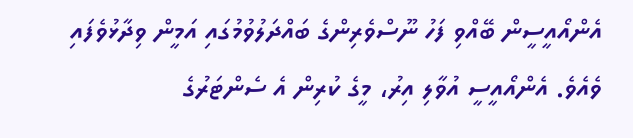އެންއޯއީސީން ބޭއްވި ފަހު ނޫސްވެރިންގެ ބައްދަލުވުމުގައި އަމީން ވިދާޅުވެފައި ވެއެވެ. އެންއޯއީސީ އުވާލި އިރު، މީގެ ކުރިން އެ ސެންޓަރުގެ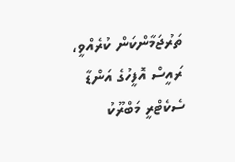ތަރުޖަމާންކަން ކުރެއްވީ، ރައީސް އޮފީހުގެ އަންޑާ ސެކެޓްރީ މަބްރޫކު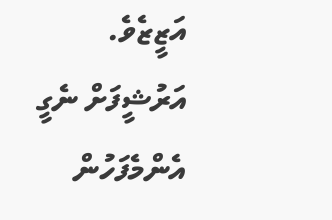އަޒީޒެވެ.
އަރުޝީފަށް ނެގީ
އެންމެފަހުން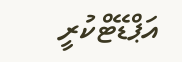އަޕްޑޭޓްކުރީ